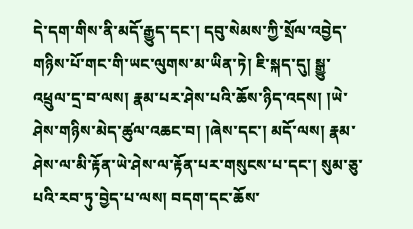དེ་དག་གིས་ནི་མདོ་རྒྱུད་དང་། དབུ་སེམས་ཀྱི་སྲོལ་འབྱེད་གཉིས་པོ་གང་གི་ཡང་ལུགས་མ་ཡིན་ཏེ། ཇི་སྐད་དུ། སྒྱུ་འཕྲུལ་དྲ་བ་ལས། རྣམ་པར་ཤེས་པའི་ཆོས་ཉིད་འདས། །ཡེ་ཤེས་གཉིས་མེད་ཚུལ་འཆང་བ། །ཞེས་དང་། མདོ་ལས། རྣམ་ཤེས་ལ་མི་རྟོན་ཡེ་ཤེས་ལ་རྟོན་པར་གསུངས་པ་དང་། སུམ་ཅུ་པའི་རབ་ཏུ་བྱེད་པ་ལས། བདག་དང་ཆོས་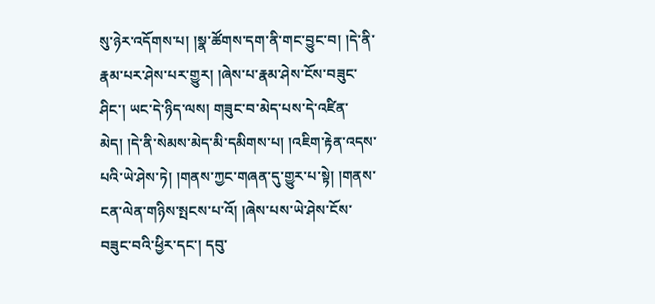སུ་ཉེར་འདོགས་པ། །སྣ་ཚོགས་དག་ནི་གང་བྱུང་བ། །དེ་ནི་རྣམ་པར་ཤེས་པར་གྱུར། །ཞེས་པ་རྣམ་ཤེས་ངོས་བཟུང་ཤིང་། ཡང་དེ་ཉིད་ལས། གཟུང་བ་མེད་པས་དེ་འཛིན་མེད། །དེ་ནི་སེམས་མེད་མི་དམིགས་པ། །འཇིག་རྟེན་འདས་པའི་ཡེ་ཤེས་ཏེ། །གནས་ཀྱང་གཞན་དུ་གྱུར་པ་སྟེ། །གནས་ངན་ལེན་གཉིས་སྤངས་པ་འོ། །ཞེས་པས་ཡེ་ཤེས་ངོས་བཟུང་བའི་ཕྱིར་དང་། དབུ་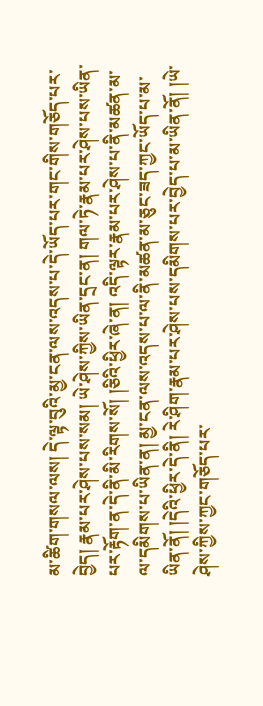མ་ཚིག་གསལ་ལས། དེ་ལྟ་བུའི་མྱ་ངན་ལས་འདས་པ་དེ་ཡོད་པར་གང་གིས་གཅོད་པར་བྱེད། རྣམ་པར་ཤེས་པས་སམ། ཡེ་ཤེས་ཀྱིས་ཡིན་དྲང་ན། གལ་ཏེ་རྣམ་པར་ཤེས་པས་ཡིན་པར་རྟོག་ན་དེ་ནི་མི་རིགས་སོ། །ཅིའི་ཕྱིར་ཞེ་ན། འདི་ལྟར་རྣམ་པར་ཤེས་པ་ནི་མཚན་མ་ལ་དམིགས་པ་ཡིན་ན། མྱ་ངན་ལས་འདས་པ་ལ་ནི་མཚན་མ་ཅུང་ཟད་ཀྱང་ཡོད་པ་མ་ཡིན་ནོ། །དེའི་ཕྱིར་དེ་ནི། རེ་ཤིག་རྣམ་པར་ཤེས་པས་དམིགས་པར་བྱེད་པ་མ་ཡིན་ནོ། །ཡེ་ཤེས་ཀྱིས་ཀྱང་གཅོད་པར་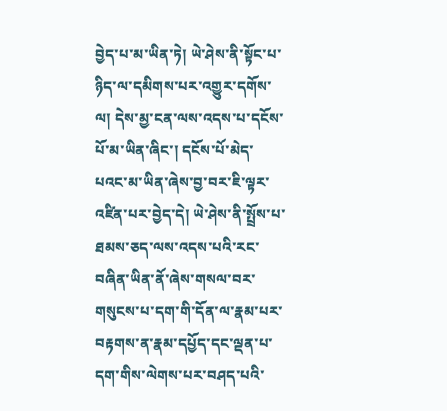བྱེད་པ་མ་ཡིན་ཏེ། ཡེ་ཤེས་ནི་སྟོང་པ་ཉིད་ལ་དམིགས་པར་འགྱུར་དགོས་ལ། དེས་མྱ་ངན་ལས་འདས་པ་དངོས་པོ་མ་ཡིན་ཞིང་། དངོས་པོ་མེད་པའང་མ་ཡིན་ཞེས་བྱ་བར་ཇི་ལྟར་འཛིན་པར་བྱེད་དེ། ཡེ་ཤེས་ནི་སྤྲོས་པ་ཐམས་ཅད་ལས་འདས་པའི་རང་བཞིན་ཡིན་ནོ་ཞེས་གསལ་བར་གསུངས་པ་དག་གི་དོན་ལ་རྣམ་པར་བརྟགས་ན་རྣམ་དཔྱོད་དང་ལྡན་པ་དག་གིས་ལེགས་པར་བཤད་པའི་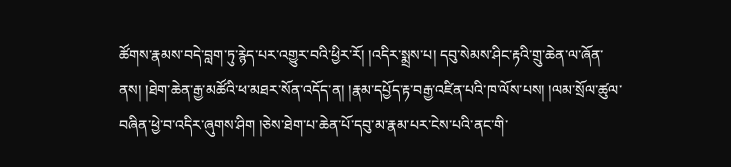ཚོགས་རྣམས་བདེ་བླག་ཏུ་རྙེད་པར་འགྱུར་བའི་ཕྱིར་རོ། །འདིར་སྨྲས་པ། དབུ་སེམས་ཤིང་རྟའི་གྲུ་ཆེན་ལ་ཞོན་ནས། །ཐེག་ཆེན་རྒྱ་མཚོའི་ཕ་མཐར་སོན་འདོད་ན། །རྣམ་དཔྱོད་རྟ་བརྒྱ་འཛིན་པའི་ཁ་ལོས་པས། །ལམ་སྲོལ་ཚུལ་བཞིན་ཕྱེ་བ་འདིར་ཞུགས་ཤིག །ཅེས་ཐེག་པ་ཆེན་པོ་དབུ་མ་རྣམ་པར་ངེས་པའི་ནང་གི་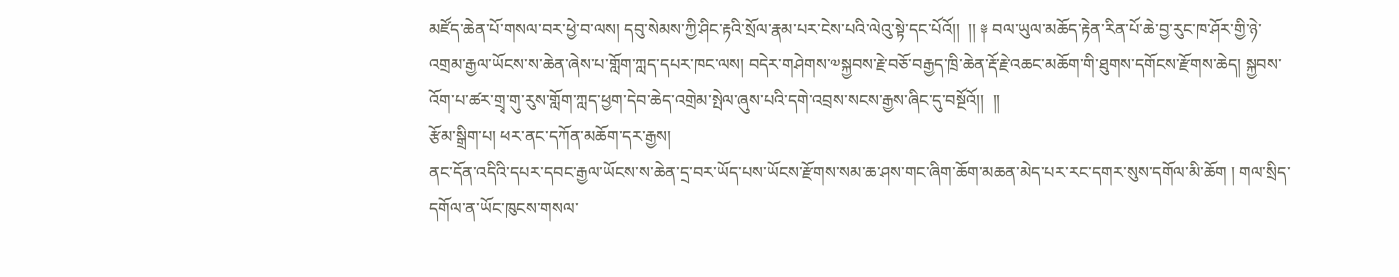མཛོད་ཆེན་པོ་གསལ་བར་ཕྱེ་བ་ལས། དབུ་སེམས་ཀྱི་ཤིང་རྟའི་སྲོལ་རྣམ་པར་ངེས་པའི་ལེའུ་སྟེ་དང་པོའོ།།  །། ༈ བལ་ཡུལ་མཆོད་རྟེན་རིན་པོ་ཆེ་བྱ་རུང་ཁ་ཤོར་གྱི་ཉེ་འགྲམ་རྒྱལ་ཡོངས་ས་ཆེན་ཞེས་པ་གློག་ཀླད་དཔར་ཁང་ལས། བདེར་གཤེགས་༧སྐྱབས་རྗེ་བཅོ་བརྒྱད་ཁྲི་ཆེན་རྡོ་རྗེ་འཆང་མཆོག་གི་ཐུགས་དགོངས་རྫོགས་ཆེད། སྐྱབས་འོག་པ་ཚར་གྲྭ་གུ་རུས་གློག་ཀླད་ཕྱག་དེབ་ཆེད་འགྲེམ་སྤེལ་ཞུས་པའི་དགེ་འབྲས་སངས་རྒྱས་ཞིང་དུ་བསྔོའོ།།  །།
རྩོམ་སྒྲིག་པ། ཕར་ནང་དཀོན་མཆོག་དར་རྒྱས།
ནང་དོན་འདིའི་དཔར་དབང་རྒྱལ་ཡོངས་ས་ཆེན་དྲ་བར་ཡོད་པས་ཡོངས་རྫོགས་སམ་ཆ་ཤས་གང་ཞིག་ཆོག་མཆན་མེད་པར་རང་དགར་སུས་དགོལ་མི་ཆོག ། གལ་སྲིད་དགོལ་ན་ཡོང་ཁུངས་གསལ་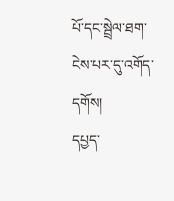པོ་དང་སྦྲེལ་ཐག་ངེས་པར་དུ་འགོད་དགོས།
དཔྱད་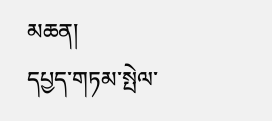མཆན།
དཔྱད་གཏམ་སྤེལ་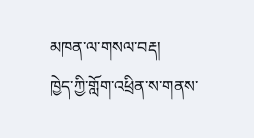མཁན་ལ་གསལ་བརྡ།
ཁྱེད་ཀྱི་གློག་འཕྲིན་ས་གནས་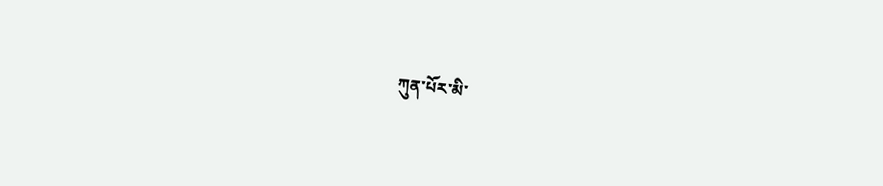ཀུན་པོར་མི་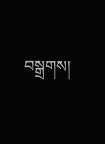བསྒྲགས།